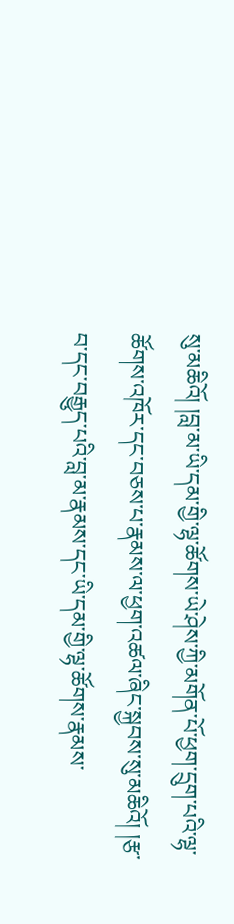སུ་མཆིའོ། །བླ་མ་ཡི་དམ་གྱི་ལྷ་ཚོགས་ཡེ་ཤེས་ཀྱི་མགོན་པོ་ཕྱག་དྲུག་པའི་ལྷ་ཚོགས་འཁོར་དང་བཅས་པ་རྣམས་ལ་ཕྱག་འཚལ་ཞིང་སྐྱབས་སུ་མཆིའོ། །རྩ་བ་དང་བརྒྱུད་པའི་བླ་མ་རྣམས་དང་ཡི་དམ་གྱི་ལྷ་ཚོགས་རྣམས་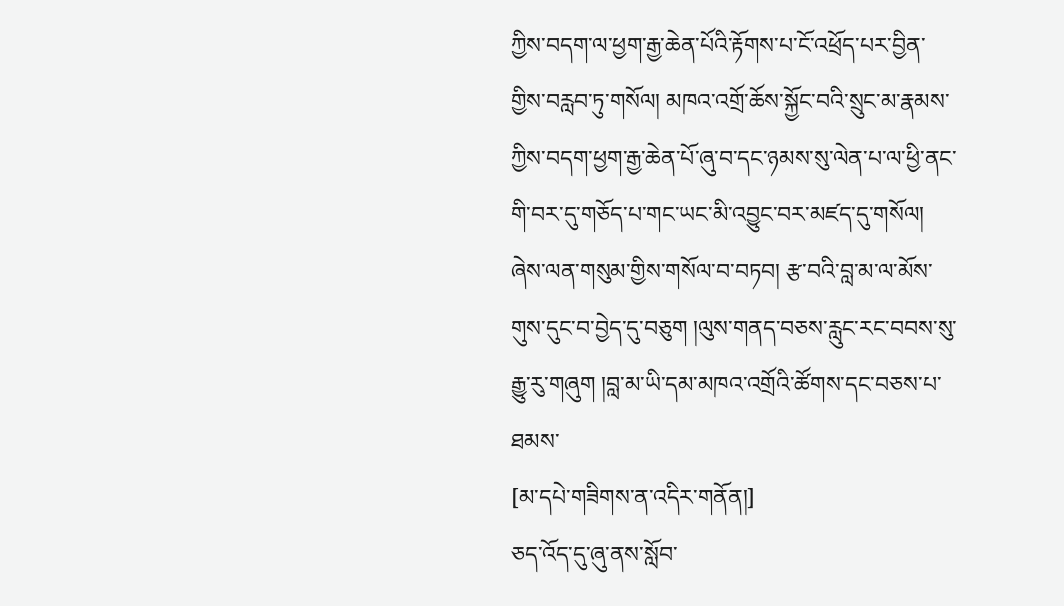ཀྱིས་བདག་ལ་ཕྱག་རྒྱ་ཆེན་པོའི་རྟོགས་པ་ངོ་འཕྲོད་པར་བྱིན་གྱིས་བརླབ་ཏུ་གསོལ། མཁའ་འགྲོ་ཆོས་སྐྱོང་བའི་སྲུང་མ་རྣམས་ཀྱིས་བདག་ཕྱག་རྒྱ་ཆེན་པོ་ཞུ་བ་དང་ཉམས་སུ་ལེན་པ་ལ་ཕྱི་ནང་གི་བར་དུ་གཅོད་པ་གང་ཡང་མི་འབྱུང་བར་མཛད་དུ་གསོལ། ཞེས་ལན་གསུམ་གྱིས་གསོལ་བ་བཏབ། རྩ་བའི་བླ་མ་ལ་མོས་གུས་དུང་བ་བྱེད་དུ་བཅུག །ལུས་གནད་བཅས་རླུང་རང་བབས་སུ་རྒྱུ་རུ་གཞུག །བླ་མ་ཡི་དམ་མཁའ་འགྲོའི་ཚོགས་དང་བཅས་པ་ཐམས་
[མ་དཔེ་གཟིགས་ན་འདིར་གནོན།]
ཅད་འོད་དུ་ཞུ་ནས་སློབ་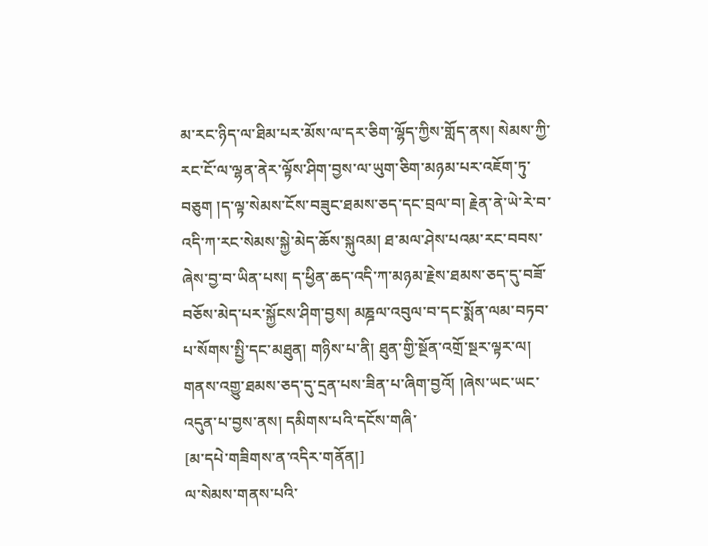མ་རང་ཉིད་ལ་ཐིམ་པར་མོས་ལ་དར་ཅིག་ལྷོད་ཀྱིས་གློད་ནས། སེམས་ཀྱི་རང་ངོ་ལ་ལྷན་ནེར་ལྟོས་ཤིག་བྱས་ལ་ཡུག་ཅིག་མཉམ་པར་འཇོག་ཏུ་བཅུག །ད་ལྟ་སེམས་ངོས་བཟུང་ཐམས་ཅད་དང་བྲལ་བ། རྗེན་ནེ་ཡེ་རེ་བ་འདི་ཀ་རང་སེམས་སྐྱེ་མེད་ཆོས་སྐུའམ། ཐ་མལ་ཤེས་པའམ་རང་བབས་ཞེས་བྱ་བ་ཡིན་པས། ད་ཕྱིན་ཆད་འདི་ཀ་མཉམ་རྗེས་ཐམས་ཅད་དུ་བཟོ་བཅོས་མེད་པར་སྐྱོངས་ཤིག་བྱས། མཎྜལ་འབུལ་བ་དང་སྨོན་ལམ་བཏབ་པ་སོགས་སྤྱི་དང་མཐུན། གཉིས་པ་ནི། ཐུན་གྱི་སྔོན་འགྲོ་སྔར་ལྟར་ལ། གནས་འགྱུ་ཐམས་ཅད་དུ་དྲན་པས་ཟིན་པ་ཞིག་བྱའོ། །ཞེས་ཡང་ཡང་འདུན་པ་བྱས་ནས། དམིགས་པའི་དངོས་གཞི་
[མ་དཔེ་གཟིགས་ན་འདིར་གནོན།]
ལ་སེམས་གནས་པའི་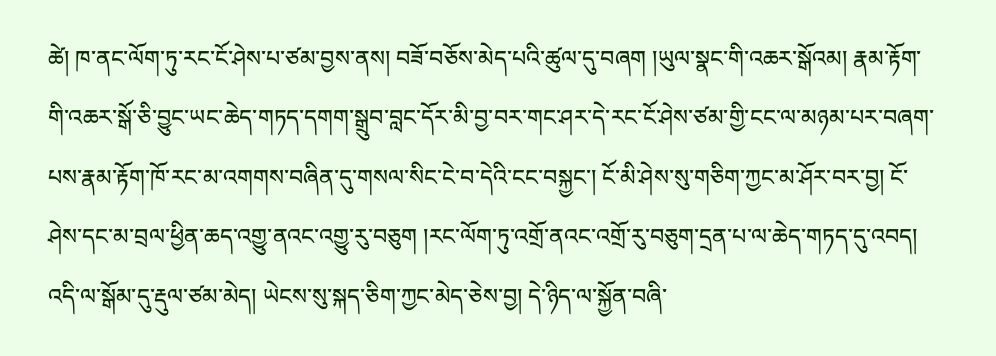ཚེ། ཁ་ནང་ལོག་ཏུ་རང་ངོ་ཤེས་པ་ཙམ་བྱས་ནས། བཟོ་བཅོས་མེད་པའི་ཚུལ་དུ་བཞག །ཡུལ་སྣང་གི་འཆར་སྒོའམ། རྣམ་རྟོག་གི་འཆར་སྒོ་ཅི་བྱུང་ཡང་ཆེད་གཏད་དགག་སྒྲུབ་བླང་དོར་མི་བྱ་བར་གང་ཤར་དེ་རང་ངོ་ཤེས་ཙམ་གྱི་ངང་ལ་མཉམ་པར་བཞག་པས་རྣམ་རྟོག་ཁོ་རང་མ་འགགས་བཞིན་དུ་གསལ་སིང་ངེ་བ་དེའི་ངང་བསྐྱང་། ངོ་མི་ཤེས་སུ་གཅིག་ཀྱང་མ་ཤོར་བར་བྱ། ངོ་ཤེས་དང་མ་བྲལ་ཕྱིན་ཆད་འགྱུ་ནའང་འགྱུ་རུ་བཅུག །རང་ལོག་ཏུ་འགྲོ་ནའང་འགྲོ་རུ་བཅུག་དྲན་པ་ལ་ཆེད་གཏད་དུ་འབད། འདི་ལ་སྒོམ་དུ་རྡུལ་ཙམ་མེད། ཡེངས་སུ་སྐད་ཅིག་ཀྱང་མེད་ཅེས་བྱ། དེ་ཉིད་ལ་སྐྱོན་བཞི་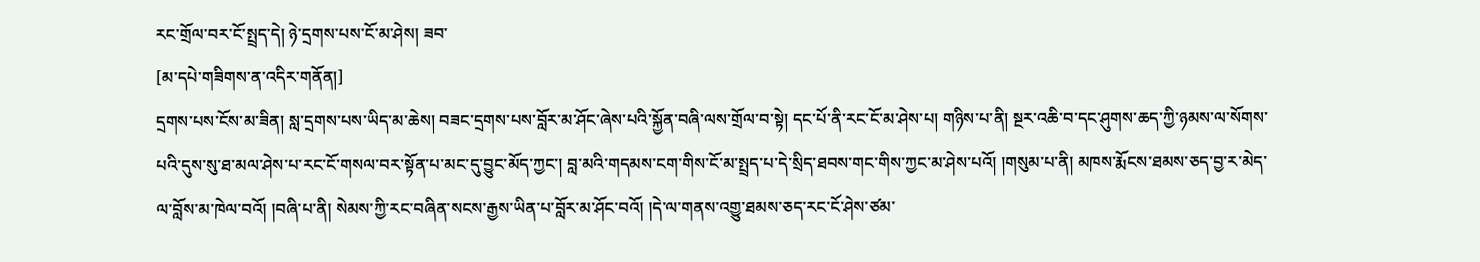རང་གྲོལ་བར་ངོ་སྤྲད་དེ། ཉེ་དྲགས་པས་ངོ་མ་ཤེས། ཟབ་
[མ་དཔེ་གཟིགས་ན་འདིར་གནོན།]
དྲགས་པས་ངོས་མ་ཟིན། སླ་དྲགས་པས་ཡིད་མ་ཆེས། བཟང་དྲགས་པས་བློར་མ་ཤོང་ཞེས་པའི་སྐྱོན་བཞི་ལས་གྲོལ་བ་སྟེ། དང་པོ་ནི་རང་ངོ་མ་ཤེས་པ། གཉིས་པ་ནི། སྔར་འཆི་བ་དང་ཤུགས་ཆད་ཀྱི་ཉམས་ལ་སོགས་པའི་དུས་སུ་ཐ་མལ་ཤེས་པ་རང་ངོ་གསལ་བར་སྟོན་པ་མང་དུ་བྱུང་མོད་ཀྱང་། བླ་མའི་གདམས་ངག་གིས་ངོ་མ་སྤྲད་པ་དེ་སྲིད་ཐབས་གང་གིས་ཀྱང་མ་ཤེས་པའོ། །གསུམ་པ་ནི། མཁས་རྨོངས་ཐམས་ཅད་བྱ་ར་མེད་ལ་བློས་མ་ཁེལ་བའོ། །བཞི་པ་ནི། སེམས་ཀྱི་རང་བཞིན་སངས་རྒྱས་ཡིན་པ་བློར་མ་ཤོང་བའོ། །དེ་ལ་གནས་འགྱུ་ཐམས་ཅད་རང་ངོ་ཤེས་ཙམ་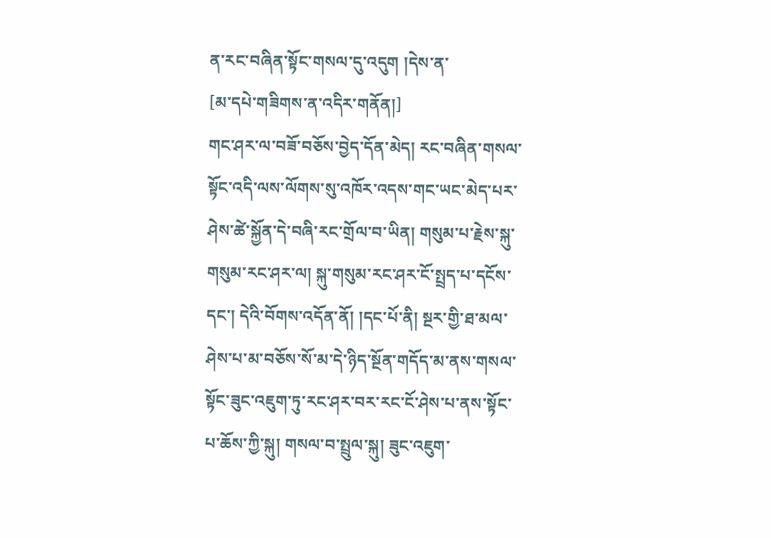ན་རང་བཞིན་སྟོང་གསལ་དུ་འདུག །དེས་ན་
[མ་དཔེ་གཟིགས་ན་འདིར་གནོན།]
གང་ཤར་ལ་བཟོ་བཅོས་བྱེད་དོན་མེད། རང་བཞིན་གསལ་སྟོང་འདི་ལས་ལོགས་སུ་འཁོར་འདས་གང་ཡང་མེད་པར་ཤེས་ཚེ་སྐྱོན་དེ་བཞི་རང་གྲོལ་བ་ཡིན། གསུམ་པ་རྗེས་སྐུ་གསུམ་རང་ཤར་ལ། སྐུ་གསུམ་རང་ཤར་ངོ་སྤྲད་པ་དངོས་དང་། དེའི་བོགས་འདོན་ནོ། །དང་པོ་ནི། སྔར་གྱི་ཐ་མལ་ཤེས་པ་མ་བཅོས་སོ་མ་དེ་ཉིད་སྔོན་གདོད་མ་ནས་གསལ་སྟོང་ཟུང་འཇུག་ཏུ་རང་ཤར་བར་རང་ངོ་ཤེས་པ་ནས་སྟོང་པ་ཆོས་ཀྱི་སྐུ། གསལ་བ་སྤྲུལ་སྐུ། ཟུང་འཇུག་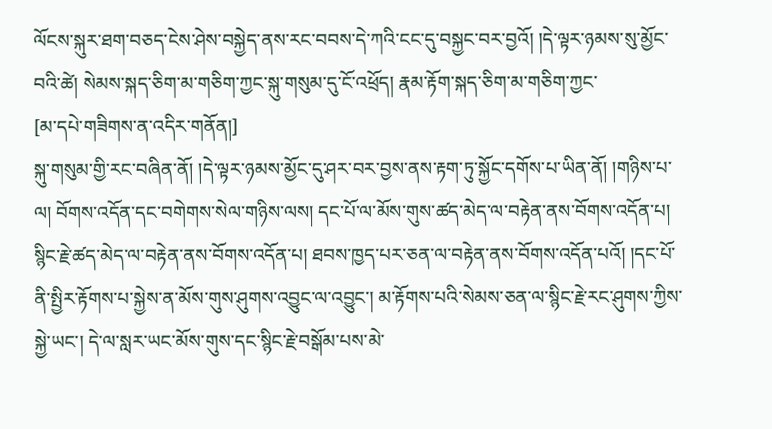ལོངས་སྐུར་ཐག་བཅད་ངེས་ཤེས་བསྐྱེད་ནས་རང་བབས་དེ་ཀའི་ངང་དུ་བསྐྱང་བར་བྱའོ། །དེ་ལྟར་ཉམས་སུ་མྱོང་བའི་ཚེ། སེམས་སྐད་ཅིག་མ་གཅིག་ཀྱང་སྐུ་གསུམ་དུ་ངོ་འཕྲོད། རྣམ་རྟོག་སྐད་ཅིག་མ་གཅིག་ཀྱང་
[མ་དཔེ་གཟིགས་ན་འདིར་གནོན།]
སྐུ་གསུམ་གྱི་རང་བཞིན་ནོ། །དེ་ལྟར་ཉམས་མྱོང་དུ་ཤར་བར་བྱས་ནས་རྟག་ཏུ་སྐྱོང་དགོས་པ་ཡིན་ནོ། །གཉིས་པ་ལ། བོགས་འདོན་དང་བགེགས་སེལ་གཉིས་ལས། དང་པོ་ལ་མོས་གུས་ཚད་མེད་ལ་བརྟེན་ནས་བོགས་འདོན་པ། སྙིང་རྗེ་ཚད་མེད་ལ་བརྟེན་ནས་བོགས་འདོན་པ། ཐབས་ཁྱད་པར་ཅན་ལ་བརྟེན་ནས་བོགས་འདོན་པའོ། །དང་པོ་ནི་སྤྱིར་རྟོགས་པ་སྐྱེས་ན་མོས་གུས་ཤུགས་འབྱུང་ལ་འབྱུང་། མ་རྟོགས་པའི་སེམས་ཅན་ལ་སྙིང་རྗེ་རང་ཤུགས་ཀྱིས་སྐྱེ་ཡང་། དེ་ལ་སླར་ཡང་མོས་གུས་དང་སྙིང་རྗེ་བསྒོམ་པས་མེ་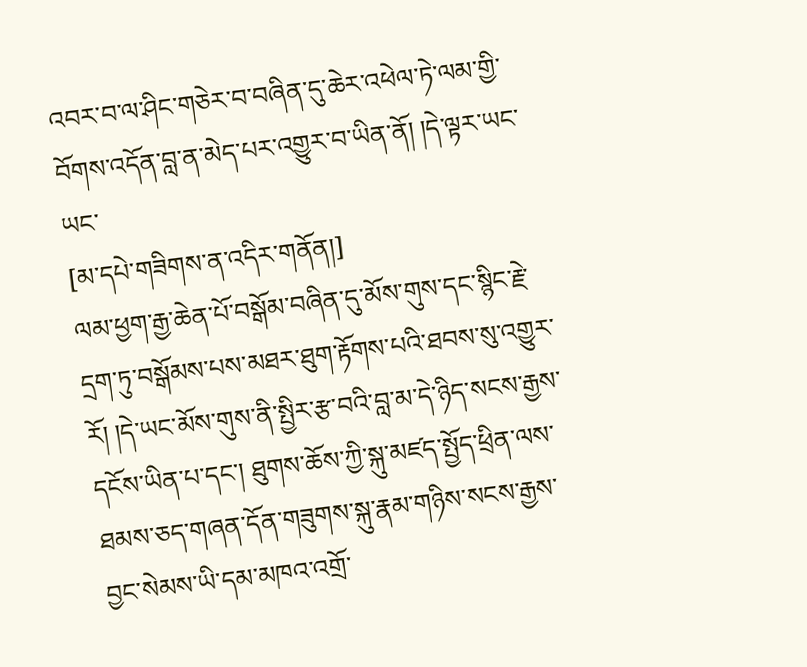འབར་བ་ལ་ཤིང་གཅེར་བ་བཞིན་དུ་ཆེར་འཕེལ་ཏེ་ལམ་གྱི་བོགས་འདོན་བླ་ན་མེད་པར་འགྱུར་བ་ཡིན་ནོ། །དེ་ལྟར་ཡང་ཡང་
[མ་དཔེ་གཟིགས་ན་འདིར་གནོན།]
ལམ་ཕྱག་རྒྱ་ཆེན་པོ་བསྒོམ་བཞིན་དུ་མོས་གུས་དང་སྙིང་རྗེ་དྲག་ཏུ་བསྒོམས་པས་མཐར་ཐུག་རྟོགས་པའི་ཐབས་སུ་འགྱུར་རོ། །དེ་ཡང་མོས་གུས་ནི་སྤྱིར་རྩ་བའི་བླ་མ་དེ་ཉིད་སངས་རྒྱས་དངོས་ཡིན་པ་དང་། ཐུགས་ཆོས་ཀྱི་སྐུ་མཛད་སྤྱོད་ཕྲིན་ལས་ཐམས་ཅད་གཞན་དོན་གཟུགས་སྐུ་རྣམ་གཉིས་སངས་རྒྱས་བྱང་སེམས་ཡི་དམ་མཁའ་འགྲོ་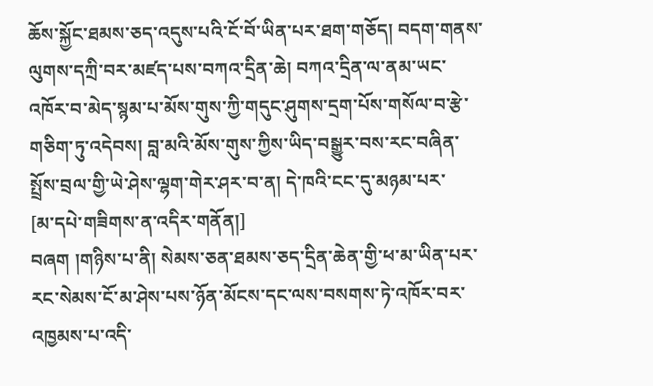ཆོས་སྐྱོང་ཐམས་ཅད་འདུས་པའི་ངོ་བོ་ཡིན་པར་ཐག་གཅོད། བདག་གནས་ལུགས་དཀྲི་བར་མཛད་པས་བཀའ་དྲིན་ཆེ། བཀའ་དྲིན་ལ་ནམ་ཡང་འཁོར་བ་མེད་སྙམ་པ་མོས་གུས་ཀྱི་གདུང་ཤུགས་དྲག་པོས་གསོལ་བ་རྩེ་གཅིག་ཏུ་འདེབས། བླ་མའི་མོས་གུས་ཀྱིས་ཡིད་བསྒྱུར་བས་རང་བཞིན་སྤྲོས་བྲལ་གྱི་ཡེ་ཤེས་ལྷག་གེར་ཤར་བ་ན། དེ་ཁའི་ངང་དུ་མཉམ་པར་
[མ་དཔེ་གཟིགས་ན་འདིར་གནོན།]
བཞག །གཉིས་པ་ནི། སེམས་ཅན་ཐམས་ཅད་དྲིན་ཆེན་གྱི་ཕ་མ་ཡིན་པར་རང་སེམས་ངོ་མ་ཤེས་པས་ཉོན་མོངས་དང་ལས་བསགས་ཏེ་འཁོར་བར་འཁྱམས་པ་འདི་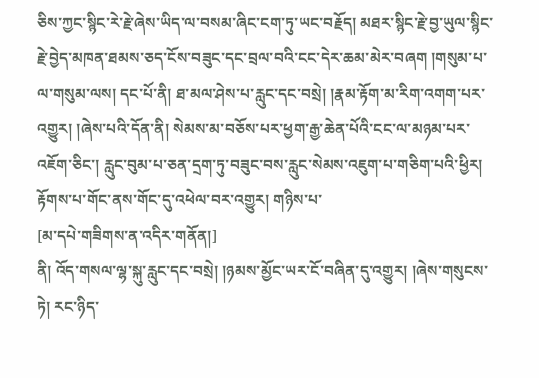ཅིས་ཀྱང་སྙིང་རེ་རྗེ་ཞེས་ཡིད་ལ་བསམ་ཞིང་ངག་ཏུ་ཡང་བརྗོད། མཐར་སྙིང་རྗེ་བྱ་ཡུལ་སྙིང་རྗེ་བྱེད་མཁན་ཐམས་ཅད་ངོས་བཟུང་དང་བྲལ་བའི་ངང་དེར་ཆམ་མེར་བཞག །གསུམ་པ་ལ་གསུམ་ལས། དང་པོ་ནི། ཐ་མལ་ཤེས་པ་རླུང་དང་བསྲེ། །རྣམ་རྟོག་མ་རིག་འགག་པར་འགྱུར། །ཞེས་པའི་དོན་ནི། སེམས་མ་བཅོས་པར་ཕྱག་རྒྱ་ཆེན་པོའི་ངང་ལ་མཉམ་པར་འཇོག་ཅིང་། རླུང་བུམ་པ་ཅན་དྲག་ཏུ་བཟུང་བས་རླུང་སེམས་འཇུག་པ་གཅིག་པའི་ཕྱིར། རྟོགས་པ་གོང་ནས་གོང་དུ་འཕེལ་བར་འགྱུར། གཉིས་པ་
[མ་དཔེ་གཟིགས་ན་འདིར་གནོན།]
ནི། འོད་གསལ་ལྷ་སྐུ་རླུང་དང་བསྲེ། །ཉམས་མྱོང་ཡར་ངོ་བཞིན་དུ་འགྱུར། །ཞེས་གསུངས་ཏེ། རང་ཉིད་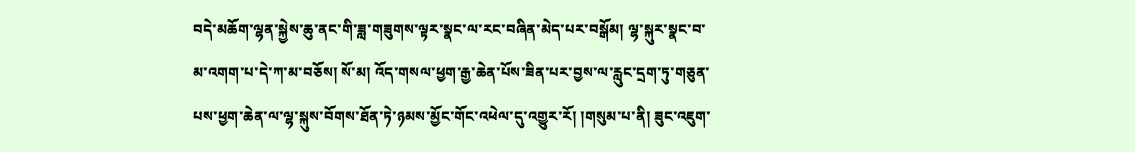བདེ་མཆོག་ལྷན་སྐྱེས་ཆུ་ནང་གི་ཟླ་གཟུགས་ལྟར་སྣང་ལ་རང་བཞིན་མེད་པར་བསྒོམ། ལྷ་སྐུར་སྣང་བ་མ་འགག་པ་དེ་ཀ་མ་བཅོས། སོ་མ། འོད་གསལ་ཕྱག་རྒྱ་ཆེན་པོས་ཟིན་པར་བྱས་ལ་རླུང་དྲག་ཏུ་གཅུན་པས་ཕྱག་ཆེན་ལ་ལྷ་སྐུས་བོགས་ཐོན་ཏེ་ཉམས་མྱོང་གོང་འཕེལ་དུ་འགྱུར་རོ། །གསུམ་པ་ནི། ཟུང་འཇུག་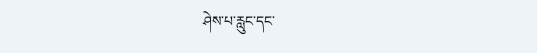ཤེས་པ་རླུང་དང་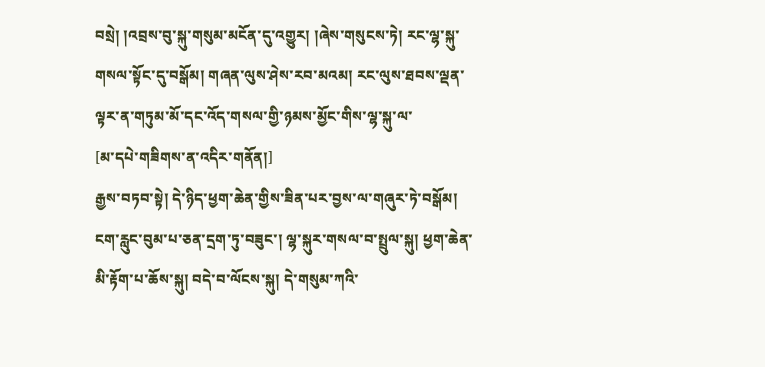བསྲེ། །འབྲས་བུ་སྐུ་གསུམ་མངོན་དུ་འགྱུར། །ཞེས་གསུངས་ཏེ། རང་ལྷ་སྐུ་གསལ་སྟོང་དུ་བསྒོམ། གཞན་ལུས་ཤེས་རབ་མའམ། རང་ལུས་ཐབས་ལྡན་ལྟར་ན་གཏུམ་མོ་དང་འོད་གསལ་གྱི་ཉམས་མྱོང་གིས་ལྷ་སྐུ་ལ་
[མ་དཔེ་གཟིགས་ན་འདིར་གནོན།]
རྒྱས་བཏབ་སྟེ། དེ་ཉིད་ཕྱག་ཆེན་གྱིས་ཟིན་པར་བྱས་ལ་གཞུར་ཏེ་བསྒོམ། ངག་རླུང་བུམ་པ་ཅན་དྲག་ཏུ་བཟུང་། ལྷ་སྐུར་གསལ་བ་སྤྲུལ་སྐུ། ཕྱག་ཆེན་མི་རྟོག་པ་ཆོས་སྐུ། བདེ་བ་ལོངས་སྐུ། དེ་གསུམ་ཀའི་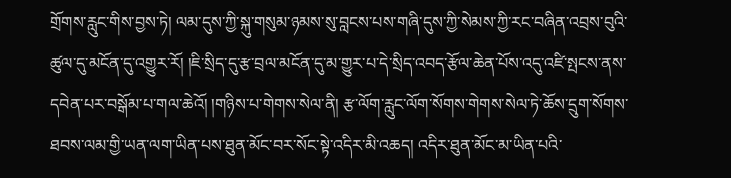གྲོགས་རླུང་གིས་བྱས་ཏེ། ལམ་དུས་ཀྱི་སྐུ་གསུམ་ཉམས་སུ་བླངས་པས་གཞི་དུས་ཀྱི་སེམས་ཀྱི་རང་བཞིན་འབྲས་བུའི་ཚུལ་དུ་མངོན་དུ་འགྱུར་རོ། །ཇི་སྲིད་དུ་རྩ་བྲལ་མངོན་དུ་མ་གྱུར་པ་དེ་སྲིད་འབད་རྩོལ་ཆེན་པོས་འདུ་འཛི་སྤངས་ནས་དབེན་པར་བསྒོམ་པ་གལ་ཆེའོ། །གཉིས་པ་གེགས་སེལ་ནི། རྩ་ལོག་རླུང་ལོག་སོགས་གེགས་སེལ་ཏེ་ཆོས་དྲུག་སོགས་ཐབས་ལམ་གྱི་ཡན་ལག་ཡིན་པས་ཐུན་མོང་བར་སོང་སྟེ་འདིར་མི་འཆད། འདིར་ཐུན་མོང་མ་ཡིན་པའི་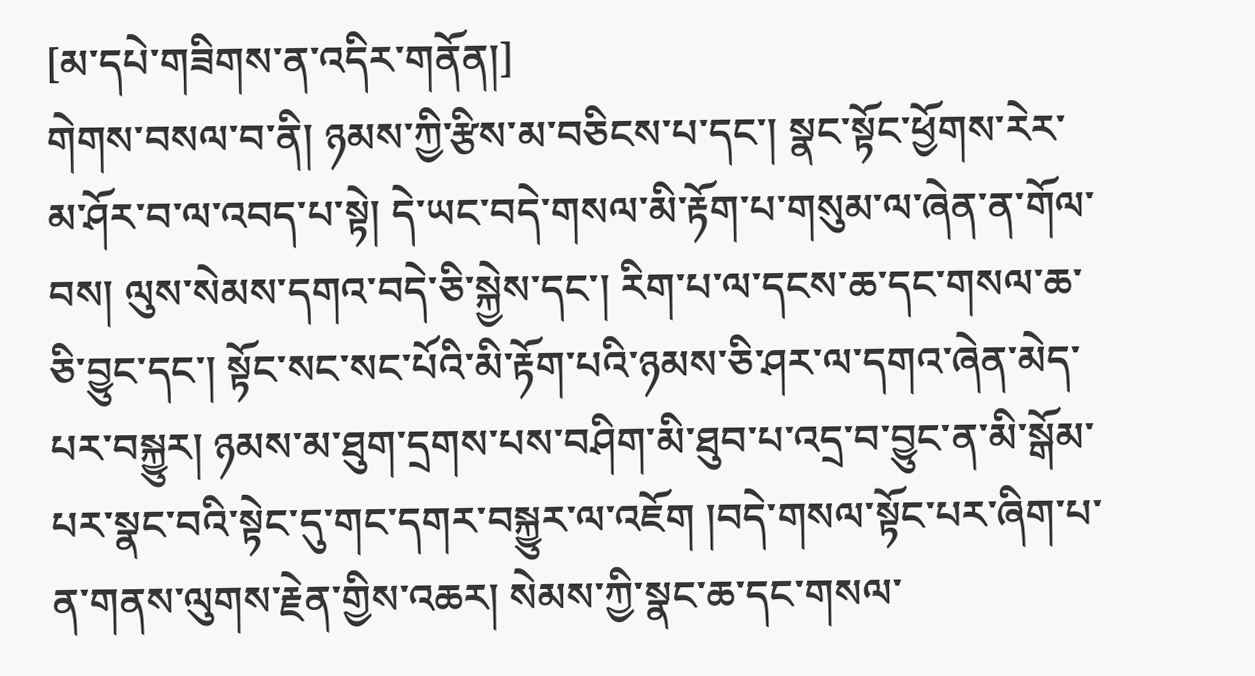[མ་དཔེ་གཟིགས་ན་འདིར་གནོན།]
གེགས་བསལ་བ་ནི། ཉམས་ཀྱི་རྩིས་མ་བཅིངས་པ་དང་། སྣང་སྟོང་ཕྱོགས་རེར་མ་ཤོར་བ་ལ་འབད་པ་སྟེ། དེ་ཡང་བདེ་གསལ་མི་རྟོག་པ་གསུམ་ལ་ཞེན་ན་གོལ་བས། ལུས་སེམས་དགའ་བདེ་ཅི་སྐྱེས་དང་། རིག་པ་ལ་དངས་ཆ་དང་གསལ་ཆ་ཅི་བྱུང་དང་། སྟོང་སང་སང་པོའི་མི་རྟོག་པའི་ཉམས་ཅི་ཤར་ལ་དགའ་ཞེན་མེད་པར་བསྐྱུར། ཉམས་མ་ཐུག་དྲགས་པས་བཤིག་མི་ཐུབ་པ་འདྲ་བ་བྱུང་ན་མི་སྒོམ་པར་སྣང་བའི་སྟེང་དུ་གང་དགར་བསྐྱུར་ལ་འཇོག །བདེ་གསལ་སྟོང་པར་ཞིག་པ་ན་གནས་ལུགས་རྗེན་གྱིས་འཆར། སེམས་ཀྱི་སྣང་ཆ་དང་གསལ་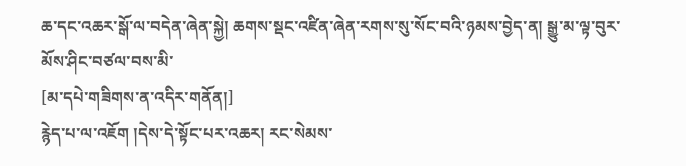ཆ་དང་འཆར་སྒོ་ལ་བདེན་ཞེན་སྐྱེ། ཆགས་སྡང་འཛིན་ཞེན་རགས་སུ་སོང་བའི་ཉམས་བྱེད་ན། སྒྱུ་མ་ལྟ་བུར་མོས་ཤིང་བཙལ་བས་མི་
[མ་དཔེ་གཟིགས་ན་འདིར་གནོན།]
རྙེད་པ་ལ་འཇོག །དེས་དེ་སྟོང་པར་འཆར། རང་སེམས་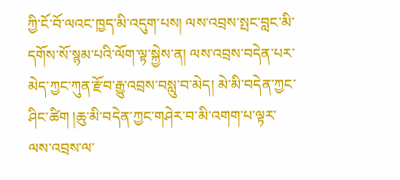ཀྱི་ངོ་བོ་ལའང་ཁྱད་མི་འདུག་པས། ལས་འབྲས་སྤང་བླང་མི་དགོས་སོ་སྙམ་པའི་ལོག་ལྟ་སྐྱེས་ན། ལས་འབྲས་བདེན་པར་མེད་ཀྱང་ཀུན་རྫོབ་རྒྱུ་འབྲས་བསླུ་བ་མེད། མེ་མི་བདེན་ཀྱང་ཤིང་ཚིག །ཆུ་མི་བདེན་ཀྱང་གཤེར་བ་མི་འགག་པ་ལྟར་ལས་འབྲས་ལ་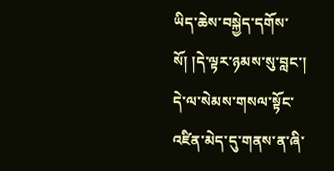ཡིད་ཆེས་བསྐྱེད་དགོས་སོ། །དེ་ལྟར་ཉམས་སུ་བླང་། དེ་ལ་སེམས་གསལ་སྟོང་འཛིན་མེད་དུ་གནས་ན་ཞི་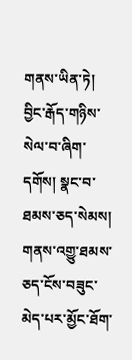གནས་ཡིན་ཏེ། བྱིང་རྒོད་གཉིས་སེལ་བ་ཞིག་དགོས། སྣང་བ་ཐམས་ཅད་སེམས། གནས་འགྱུ་ཐམས་ཅད་ངོས་བཟུང་མེད་པར་མྱོང་ཐོག་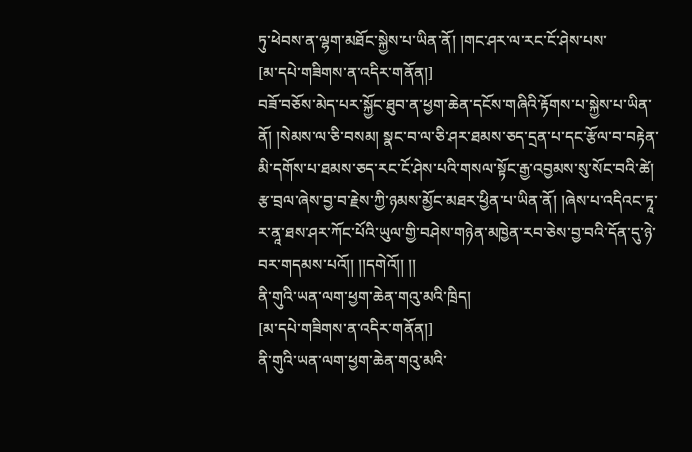ཏུ་ཕེབས་ན་ལྷག་མཐོང་སྐྱེས་པ་ཡིན་ནོ། །གང་ཤར་ལ་རང་ངོ་ཤེས་པས་
[མ་དཔེ་གཟིགས་ན་འདིར་གནོན།]
བཟོ་བཅོས་མེད་པར་སྐྱོང་ཐུབ་ན་ཕྱག་ཆེན་དངོས་གཞིའི་རྟོགས་པ་སྐྱེས་པ་ཡིན་ནོ། །སེམས་ལ་ཅི་བསམ། སྣང་བ་ལ་ཅི་ཤར་ཐམས་ཅད་དྲན་པ་དང་རྩོལ་བ་བརྟེན་མི་དགོས་པ་ཐམས་ཅད་རང་ངོ་ཤེས་པའི་གསལ་སྟོང་རྒྱ་འབྱམས་སུ་སོང་བའི་ཚེ། རྩ་བྲལ་ཞེས་བྱ་བ་རྗེས་ཀྱི་ཉམས་མྱོང་མཐར་ཕྱིན་པ་ཡིན་ནོ། །ཞེས་པ་འདིའང་ཏཱ་ར་ནཱ་ཐས་ཤར་ཀོང་པོའི་ཡུལ་གྱི་བཤེས་གཉེན་མཁྱེན་རབ་ཅེས་བྱ་བའི་དོན་དུ་ཉེ་བར་གདམས་པའོ།། །།དགེའོ།། །།
ནི་གུའི་ཡན་ལག་ཕྱག་ཆེན་གའུ་མའི་ཁྲིད།
[མ་དཔེ་གཟིགས་ན་འདིར་གནོན།]
ནི་གུའི་ཡན་ལག་ཕྱག་ཆེན་གའུ་མའི་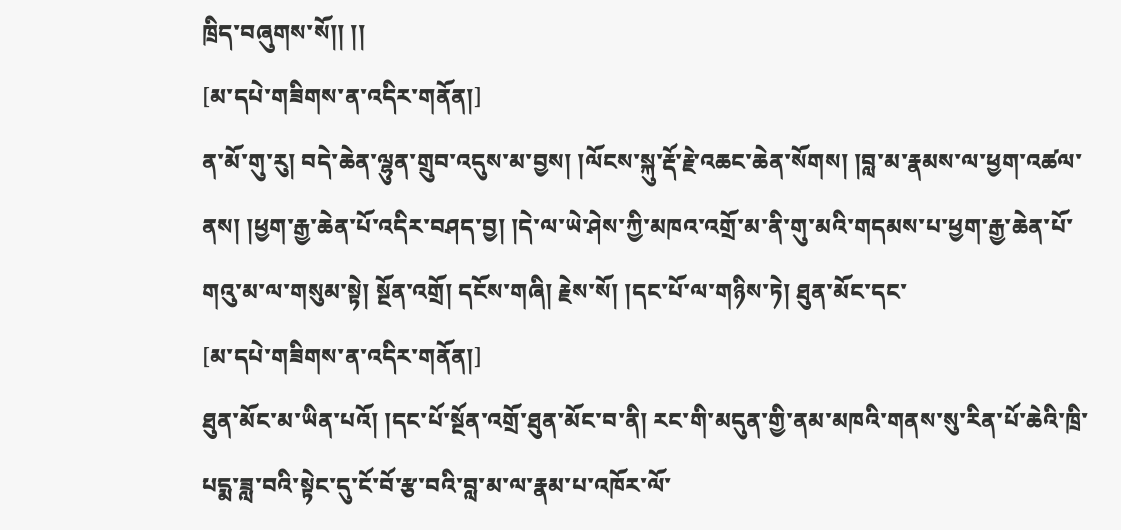ཁྲིད་བཞུགས་སོ།། །།
[མ་དཔེ་གཟིགས་ན་འདིར་གནོན།]
ན་མོ་གུ་རུ། བདེ་ཆེན་ལྷུན་གྲུབ་འདུས་མ་བྱས། །ལོངས་སྐུ་རྡོ་རྗེ་འཆང་ཆེན་སོགས། །བླ་མ་རྣམས་ལ་ཕྱག་འཚལ་ནས། །ཕྱག་རྒྱ་ཆེན་པོ་འདིར་བཤད་བྱ། །དེ་ལ་ཡེ་ཤེས་ཀྱི་མཁའ་འགྲོ་མ་ནི་གུ་མའི་གདམས་པ་ཕྱག་རྒྱ་ཆེན་པོ་གའུ་མ་ལ་གསུམ་སྟེ། སྔོན་འགྲོ། དངོས་གཞི། རྗེས་སོ། །དང་པོ་ལ་གཉིས་ཏེ། ཐུན་མོང་དང་
[མ་དཔེ་གཟིགས་ན་འདིར་གནོན།]
ཐུན་མོང་མ་ཡིན་པའོ། །དང་པོ་སྔོན་འགྲོ་ཐུན་མོང་བ་ནི། རང་གི་མདུན་གྱི་ནམ་མཁའི་གནས་སུ་རིན་པོ་ཆེའི་ཁྲི་པདྨ་ཟླ་བའི་སྟེང་དུ་ངོ་བོ་རྩ་བའི་བླ་མ་ལ་རྣམ་པ་འཁོར་ལོ་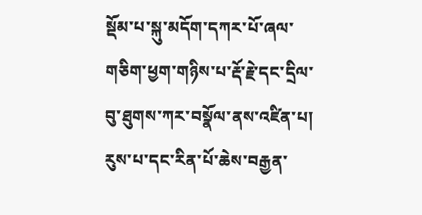སྡོམ་པ་སྐུ་མདོག་དཀར་པོ་ཞལ་གཅིག་ཕྱག་གཉིས་པ་རྡོ་རྗེ་དང་དྲིལ་བུ་ཐུགས་ཀར་བསྣོལ་ནས་འཛིན་པ། རུས་པ་དང་རིན་པོ་ཆེས་བརྒྱན་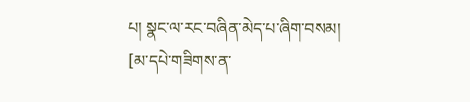པ། སྣང་ལ་རང་བཞིན་མེད་པ་ཞིག་བསམ།
[མ་དཔེ་གཟིགས་ན་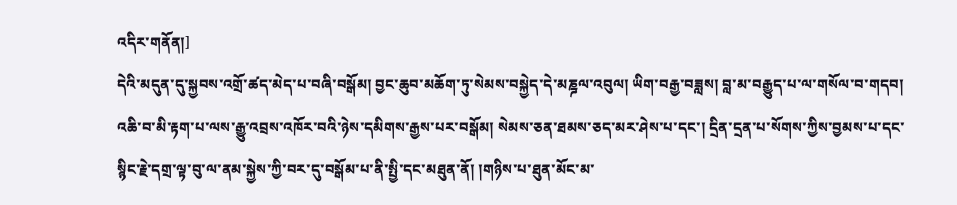འདིར་གནོན།]
དེའི་མདུན་དུ་སྐྱབས་འགྲོ་ཚད་མེད་པ་བཞི་བསྒོམ། བྱང་ཆུབ་མཆོག་ཏུ་སེམས་བསྐྱེད་དེ་མཎྜལ་འབུལ། ཡིག་བརྒྱ་བཟླས། བླ་མ་བརྒྱུད་པ་ལ་གསོལ་བ་གདབ། འཆི་བ་མི་རྟག་པ་ལས་རྒྱུ་འབྲས་འཁོར་བའི་ཉེས་དམིགས་རྒྱས་པར་བསྒོམ། སེམས་ཅན་ཐམས་ཅད་མར་ཤེས་པ་དང་། དྲིན་དྲན་པ་སོགས་ཀྱིས་བྱམས་པ་དང་སྙིང་རྗེ་དགྲ་ལྟ་བུ་ལ་ནམ་སྐྱེས་ཀྱི་བར་དུ་བསྒོམ་པ་ནི་སྤྱི་དང་མཐུན་ནོ། །གཉིས་པ་ཐུན་མོང་མ་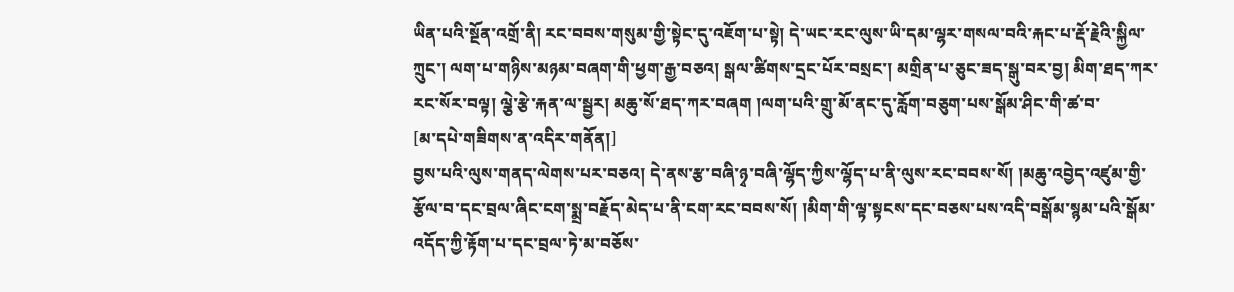ཡིན་པའི་སྔོན་འགྲོ་ནི། རང་བབས་གསུམ་གྱི་སྟེང་དུ་འཇོག་པ་སྟེ། དེ་ཡང་རང་ལུས་ཡི་དམ་ལྷར་གསལ་བའི་རྐང་པ་རྡོ་རྗེའི་སྐྱིལ་ཀྲུང་། ལག་པ་གཉིས་མཉམ་བཞག་གི་ཕྱག་རྒྱ་བཅའ། སྒལ་ཚིགས་དྲང་པོར་བསྲང་། མགྲིན་པ་ཅུང་ཟད་སྒུ་བར་བྱ། མིག་ཐད་ཀར་རང་སོར་བལྟ། ལྕེ་རྩེ་རྐན་ལ་སྦྱར། མཆུ་སོ་ཐད་ཀར་བཞག །ལག་པའི་གྲུ་མོ་ནང་དུ་རློག་བཅུག་པས་སྒོམ་ཤིང་གི་ཚ་བ་
[མ་དཔེ་གཟིགས་ན་འདིར་གནོན།]
བྱས་པའི་ལུས་གནད་ལེགས་པར་བཅའ། དེ་ནས་རྩ་བཞི་ཉྭ་བཞི་ལྷོད་ཀྱིས་ལྷོད་པ་ནི་ལུས་རང་བབས་སོ། །མཆུ་འབྱེད་འཛུམ་གྱི་རྩོལ་བ་དང་བྲལ་ཞིང་ངག་སྨྲ་བརྗོད་མེད་པ་ནི་ངག་རང་བབས་སོ། །མིག་གི་ལྟ་སྟངས་དང་བཅས་པས་འདི་བསྒོམ་སྙམ་པའི་སྒོམ་འདོད་ཀྱི་རྟོག་པ་དང་བྲལ་ཏེ་མ་བཅོས་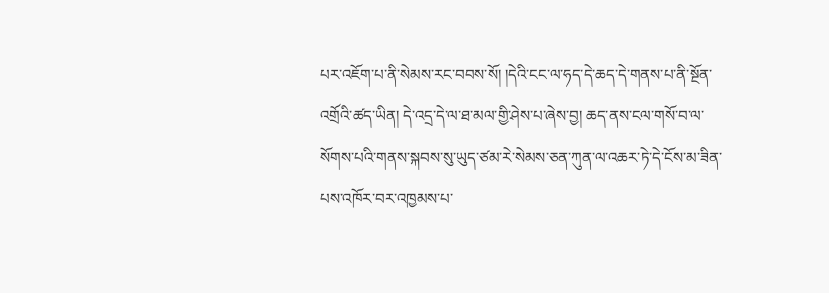པར་འཇོག་པ་ནི་སེམས་རང་བབས་སོ། །དེའི་ངང་ལ་ཧད་དེ་ཆད་དེ་གནས་པ་ནི་སྔོན་འགྲོའི་ཚད་ཡིན། དེ་འདྲ་དེ་ལ་ཐ་མལ་གྱི་ཤེས་པ་ཞེས་བྱ། ཆད་ནས་ངལ་གསོ་བ་ལ་སོགས་པའི་གནས་སྐབས་སུ་ཡུད་ཙམ་རེ་སེམས་ཅན་ཀུན་ལ་འཆར་ཏེ་དེ་ངོས་མ་ཟིན་པས་འཁོར་བར་འཁྱམས་པ་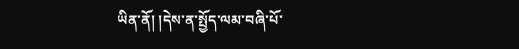ཡིན་ནོ། །དེས་ན་སྤྱོད་ལམ་བཞི་པོ་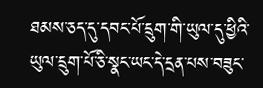ཐམས་ཅད་དུ་དབང་པོ་དྲུག་གི་ཡུལ་དུ་ཕྱིའི་ཡུལ་དྲུག་པོ་ཅི་སྣང་ཡང་དེ་དྲན་པས་བཟུང་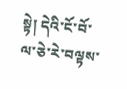སྟེ། དེའི་ངོ་བོ་ལ་ཅེ་རེ་བལྟས་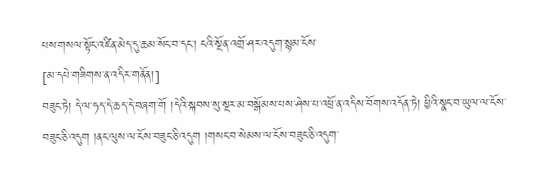པས་གསལ་སྟོང་འཛིན་མེད་དུ་ཆམ་སོང་བ་དང་། ངའི་སྔོན་འགྲོ་ཤར་འདུག་སྙམ་ངོས་
[མ་དཔེ་གཟིགས་ན་འདིར་གནོན།]
བཟུང་ཏེ། དེ་ལ་ཧད་དེ་ཆད་དེ་བཞག་གོ །དེའི་སྐབས་སུ་སྔར་མ་བསྒོམས་པས་ཤེས་པ་འཕྲོ་ན་འདིས་བོགས་འདོན་ཏེ། ཕྱིའི་སྣང་བ་ཡུལ་ལ་ངོས་བཟུང་ཅི་འདུག །ནང་ལུས་ལ་ངོས་བཟུང་ཅི་འདུག །གསང་བ་སེམས་ལ་ངོས་བཟུང་ཅི་འདུག་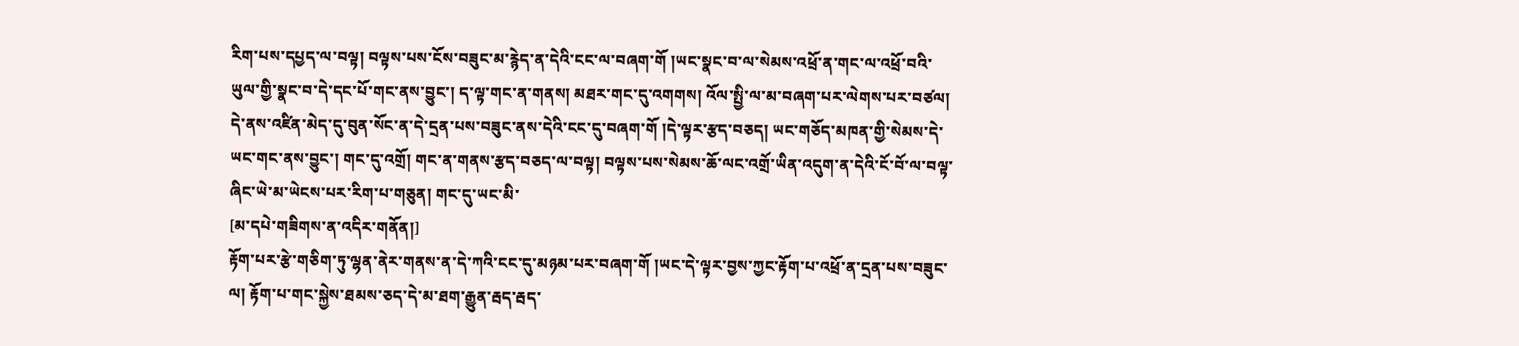རིག་པས་དཔྱད་ལ་བལྟ། བལྟས་པས་ངོས་བཟུང་མ་རྙེད་ན་དེའི་ངང་ལ་བཞག་གོ །ཡང་སྣང་བ་ལ་སེམས་འཕྲོ་ན་གང་ལ་འཕྲོ་བའི་ཡུལ་གྱི་སྣང་བ་དེ་དང་པོ་གང་ནས་བྱུང་། ད་ལྟ་གང་ན་གནས། མཐར་གང་དུ་འགགས། འོལ་སྤྱི་ལ་མ་བཞག་པར་ལེགས་པར་བཙལ། དེ་ནས་འཛིན་མེད་དུ་བུན་སོང་ན་དེ་དྲན་པས་བཟུང་ནས་དེའི་ངང་དུ་བཞག་གོ །དེ་ལྟར་རྩད་བཅད། ཡང་གཅོད་མཁན་གྱི་སེམས་དེ་ཡང་གང་ནས་བྱུང་། གང་དུ་འགྲོ། གང་ན་གནས་རྩད་བཅད་ལ་བལྟ། བལྟས་པས་སེམས་ཆོ་ལང་འགྲོ་ཡིན་འདུག་ན་དེའི་ངོ་བོ་ལ་བལྟ་ཞིང་ཡེ་མ་ཡེངས་པར་རིག་པ་གཅུན། གང་དུ་ཡང་མི་
[མ་དཔེ་གཟིགས་ན་འདིར་གནོན།]
རྟོག་པར་རྩེ་གཅིག་ཏུ་ལྷན་ནེར་གནས་ན་དེ་ཀའི་ངང་དུ་མཉམ་པར་བཞག་གོ །ཡང་དེ་ལྟར་བྱས་ཀྱང་རྟོག་པ་འཕྲོ་ན་དྲན་པས་བཟུང་ལ། རྟོག་པ་གང་སྐྱེས་ཐམས་ཅད་དེ་མ་ཐག་རྒྱུན་རྦད་རྦད་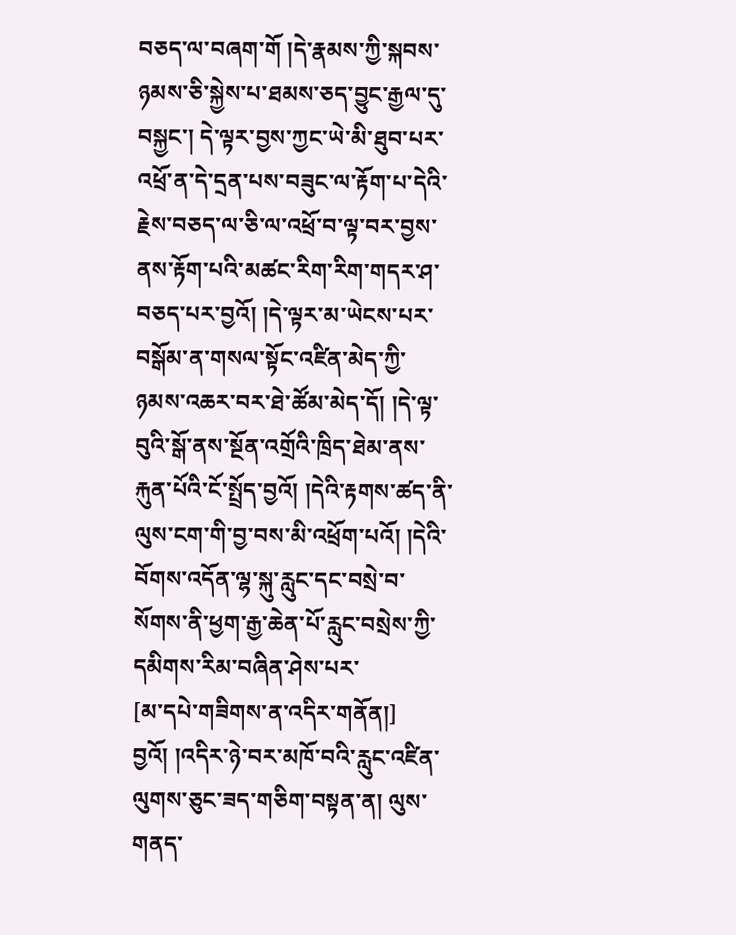བཅད་ལ་བཞག་གོ །དེ་རྣམས་ཀྱི་སྐབས་ཉམས་ཅི་སྐྱེས་པ་ཐམས་ཅད་བྱུང་རྒྱལ་དུ་བསྐྱང་། དེ་ལྟར་བྱས་ཀྱང་ཡེ་མི་ཐུབ་པར་འཕྲོ་ན་དེ་དྲན་པས་བཟུང་ལ་རྟོག་པ་དེའི་རྗེས་བཅད་ལ་ཅི་ལ་འཕྲོ་བ་ལྟ་བར་བྱས་ནས་རྟོག་པའི་མཚང་རིག་རིག་གདར་ཤ་བཅད་པར་བྱའོ། །དེ་ལྟར་མ་ཡེངས་པར་བསྒོམ་ན་གསལ་སྟོང་འཛིན་མེད་ཀྱི་ཉམས་འཆར་བར་ཐེ་ཚོམ་མེད་དོ། །དེ་ལྟ་བུའི་སྒོ་ནས་སྔོན་འགྲོའི་ཁྲིད་ཐེམ་ནས་རྐུན་པོའི་ངོ་སྤྲོད་བྱའོ། །དེའི་རྟགས་ཚད་ནི་ལུས་ངག་གི་བྱ་བས་མི་འཕྲོག་པའོ། །དེའི་བོགས་འདོན་ལྷ་སྐུ་རླུང་དང་བསྲེ་བ་སོགས་ནི་ཕྱག་རྒྱ་ཆེན་པོ་རླུང་བསྲེས་ཀྱི་དམིགས་རིམ་བཞིན་ཤེས་པར་
[མ་དཔེ་གཟིགས་ན་འདིར་གནོན།]
བྱའོ། །འདིར་ཉེ་བར་མཁོ་བའི་རླུང་འཛིན་ལུགས་ཅུང་ཟད་གཅིག་བསྟན་ན། ལུས་གནད་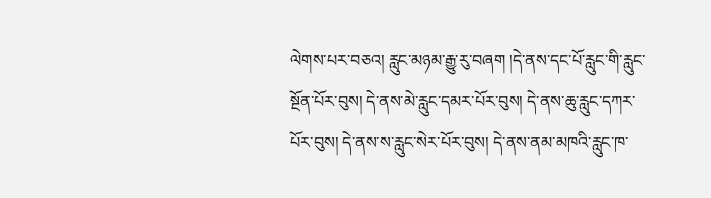ལེགས་པར་བཅའ། རླུང་མཉམ་རྒྱུ་རུ་བཞག །དེ་ནས་དང་པོ་རླུང་གི་རླུང་སྔོན་པོར་བུས། དེ་ནས་མེ་རླུང་དམར་པོར་བུས། དེ་ནས་ཆུ་རླུང་དཀར་པོར་བུས། དེ་ནས་ས་རླུང་སེར་པོར་བུས། དེ་ནས་ནམ་མཁའི་རླུང་ཁ་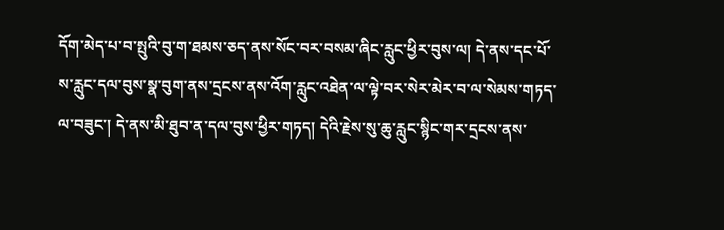དོག་མེད་པ་བ་སྤུའི་བུ་ག་ཐམས་ཅད་ནས་སོང་བར་བསམ་ཞིང་རླུང་ཕྱིར་བུས་ལ། དེ་ནས་དང་པོ་ས་རླུང་དལ་བུས་སྣ་བུག་ནས་དྲངས་ནས་འོག་རླུང་འཐེན་ལ་ལྟེ་བར་སེར་མེར་བ་ལ་སེམས་གཏད་ལ་བཟུང་། དེ་ནས་མི་ཐུབ་ན་དལ་བུས་ཕྱིར་གཏད། དེའི་རྗེས་སུ་ཆུ་རླུང་སྙིང་གར་དྲངས་ནས་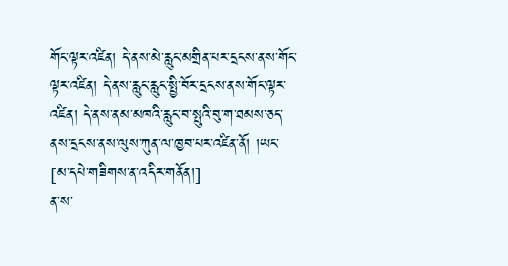གོང་ལྟར་འཛིན། དེ་ནས་མེ་རླུང་མགྲིན་པར་དྲངས་ནས་གོང་ལྟར་འཛིན། དེ་ནས་རླུང་རླུང་སྤྱི་བོར་དྲངས་ནས་གོང་ལྟར་འཛིན། དེ་ནས་ནམ་མཁའི་རླུང་བ་སྤུའི་བུ་ག་ཐམས་ཅད་ནས་དྲངས་ནས་ལུས་ཀུན་ལ་ཁྱབ་པར་འཛིན་ནོ། །ཡང་
[མ་དཔེ་གཟིགས་ན་འདིར་གནོན།]
ན་ས་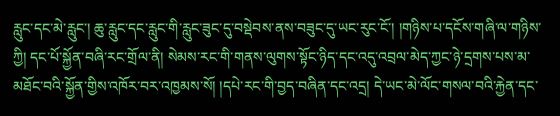རླུང་དང་མེ་རླུང་། ཆུ་རླུང་དང་རླུང་གི་རླུང་ཟུང་དུ་བསྡེབས་ནས་བཟུང་དུ་ཡང་རུང་ངོ་། །གཉིས་པ་དངོས་གཞི་ལ་གཉིས་ཀྱི། དང་པོ་སྐྱོན་བཞི་རང་གྲོལ་ནི། སེམས་རང་གི་གནས་ལུགས་སྟོང་ཉིད་དང་འདུ་འབྲལ་མེད་ཀྱང་ཉེ་དྲགས་པས་མ་མཐོང་བའི་སྐྱོན་གྱིས་འཁོར་བར་འཁྱམས་སོ། །དཔེ་རང་གི་བྱད་བཞིན་དང་འདྲ། དེ་ཡང་མེ་ལོང་གསལ་བའི་རྐྱེན་དང་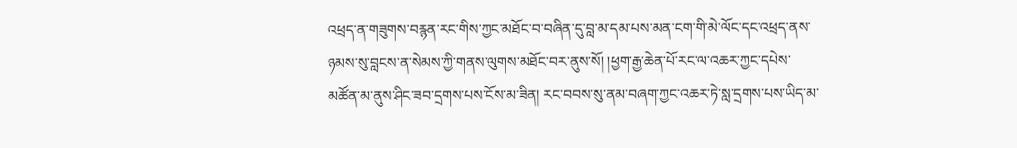འཕྲད་ན་གཟུགས་བརྙན་རང་གིས་ཀྱང་མཐོང་བ་བཞིན་དུ་བླ་མ་དམ་པས་མན་ངག་གི་མེ་ལོང་དང་འཕྲད་ནས་ཉམས་སུ་བླངས་ན་སེམས་ཀྱི་གནས་ལུགས་མཐོང་བར་ནུས་སོ། །ཕྱག་རྒྱ་ཆེན་པོ་རང་ལ་འཆར་ཀྱང་དཔེས་མཚོན་མ་ནུས་ཤིང་ཟབ་དྲགས་པས་ངོས་མ་ཟིན། རང་བབས་སུ་ནམ་བཞག་ཀྱང་འཆར་ཏེ་སླ་དྲགས་པས་ཡིད་མ་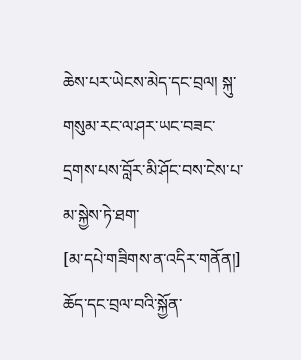ཆེས་པར་ཡེངས་མེད་དང་བྲལ། སྐུ་གསུམ་རང་ལ་ཤར་ཡང་བཟང་དྲགས་པས་བློར་མི་ཤོང་བས་ངེས་པ་མ་སྐྱེས་ཏེ་ཐག་
[མ་དཔེ་གཟིགས་ན་འདིར་གནོན།]
ཆོད་དང་བྲལ་བའི་སྐྱོན་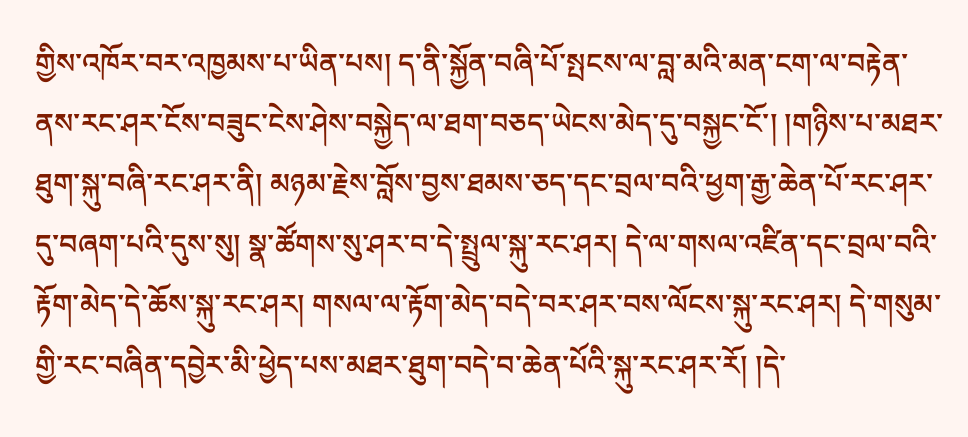གྱིས་འཁོར་བར་འཁྱམས་པ་ཡིན་པས། ད་ནི་སྐྱོན་བཞི་པོ་སྤངས་ལ་བླ་མའི་མན་ངག་ལ་བརྟེན་ནས་རང་ཤར་ངོས་བཟུང་ངེས་ཤེས་བསྐྱེད་ལ་ཐག་བཅད་ཡེངས་མེད་དུ་བསྐྱང་ངོ་། །གཉིས་པ་མཐར་ཐུག་སྐུ་བཞི་རང་ཤར་ནི། མཉམ་རྗེས་བློས་བྱས་ཐམས་ཅད་དང་བྲལ་བའི་ཕྱག་རྒྱ་ཆེན་པོ་རང་ཤར་དུ་བཞག་པའི་དུས་སུ། སྣ་ཚོགས་སུ་ཤར་བ་དེ་སྤྲུལ་སྐུ་རང་ཤར། དེ་ལ་གསལ་འཛིན་དང་བྲལ་བའི་རྟོག་མེད་དེ་ཆོས་སྐུ་རང་ཤར། གསལ་ལ་རྟོག་མེད་བདེ་བར་ཤར་བས་ལོངས་སྐུ་རང་ཤར། དེ་གསུམ་གྱི་རང་བཞིན་དབྱེར་མི་ཕྱེད་པས་མཐར་ཐུག་བདེ་བ་ཆེན་པོའི་སྐུ་རང་ཤར་རོ། །དེ་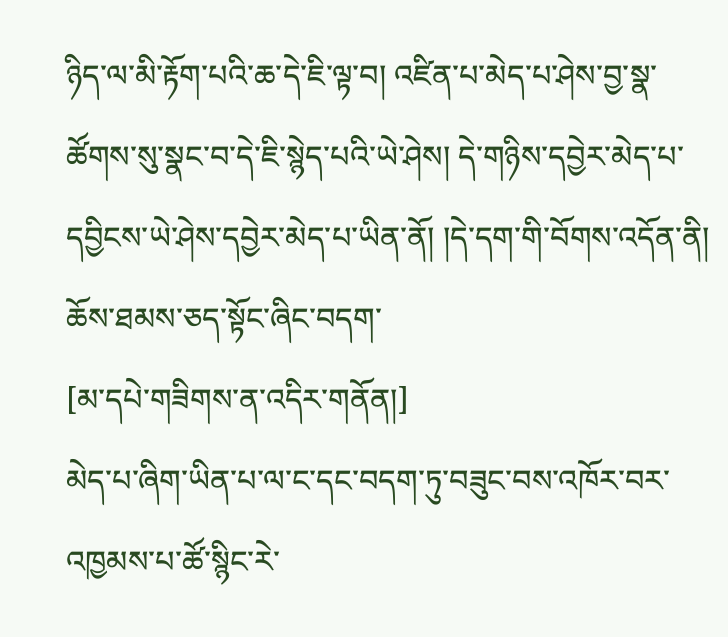ཉིད་ལ་མི་རྟོག་པའི་ཆ་དེ་ཇི་ལྟ་བ། འཛིན་པ་མེད་པ་ཤེས་བྱ་སྣ་ཚོགས་སུ་སྣང་བ་དེ་ཇི་སྙེད་པའི་ཡེ་ཤེས། དེ་གཉིས་དབྱེར་མེད་པ་དབྱིངས་ཡེ་ཤེས་དབྱེར་མེད་པ་ཡིན་ནོ། །དེ་དག་གི་བོགས་འདོན་ནི། ཆོས་ཐམས་ཅད་སྟོང་ཞིང་བདག་
[མ་དཔེ་གཟིགས་ན་འདིར་གནོན།]
མེད་པ་ཞིག་ཡིན་པ་ལ་ང་དང་བདག་ཏུ་བཟུང་བས་འཁོར་བར་འཁྱམས་པ་ཚོ་སྙིང་རེ་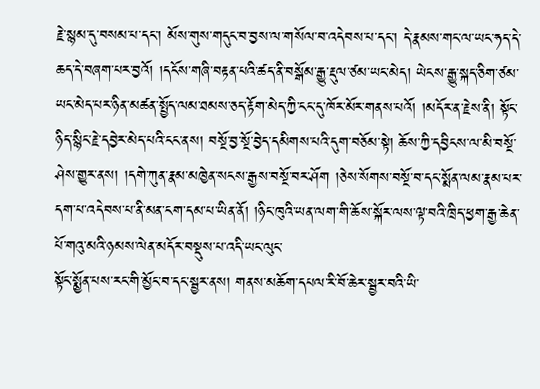རྗེ་སྙམ་དུ་བསམ་པ་དང་། མོས་གུས་གདུང་བ་བྱས་ལ་གསོལ་བ་འདེབས་པ་དང་། དེ་རྣམས་གང་ལ་ཡང་ཧད་དེ་ཆད་དེ་བཞག་པར་བྱའོ། །དངོས་གཞི་བརྟན་པའི་ཚད་ནི་བསྒོམ་རྒྱུ་རྡུལ་ཙམ་ཡང་མེད། ཡེངས་རྒྱུ་སྐད་ཅིག་ཙམ་ཡང་མེད་པར་ཉིན་མཚན་སྤྱོད་ལམ་ཐམས་ཅད་རྟོག་མེད་ཀྱི་ངང་དུ་ཁོར་མོར་གནས་པའོ། །མདོར་ན་རྗེས་ནི། སྟོང་ཉིད་སྙིང་རྗེ་དབྱེར་མེད་པའི་ངང་ནས། བསྔོ་བྱ་སྔོ་བྱེད་དམིགས་པའི་དུག་བཅོམ་སྟེ། ཆོས་ཀྱི་དབྱིངས་ལ་མི་བསྔོ་ཤེས་གྱུར་ནས། །དགེ་ཀུན་རྣམ་མཁྱེན་སངས་རྒྱས་བསྔོ་བར་ཤོག །ཅེས་སོགས་བསྔོ་བ་དང་སྨོན་ལམ་རྣམ་པར་དག་པ་འདེབས་པ་ནི་མན་ངག་དམ་པ་ཡིན་ནོ། །ཉིང་ཁུའི་ཡན་ལག་གི་ཆོས་སྐོར་ལས་ལྟ་བའི་ཁྲིད་ཕྱག་རྒྱ་ཆེན་པོ་གའུ་མའི་ཉམས་ལེན་མདོར་བསྡུས་པ་འདི་ཡང་ལུང་
སྟོང་སྨྱོན་པས་རང་གི་མྱོང་བ་དང་སྦྱར་ནས། གནས་མཆོག་དཔལ་རི་བོ་ཆེར་སྦྱར་བའི་ཡི་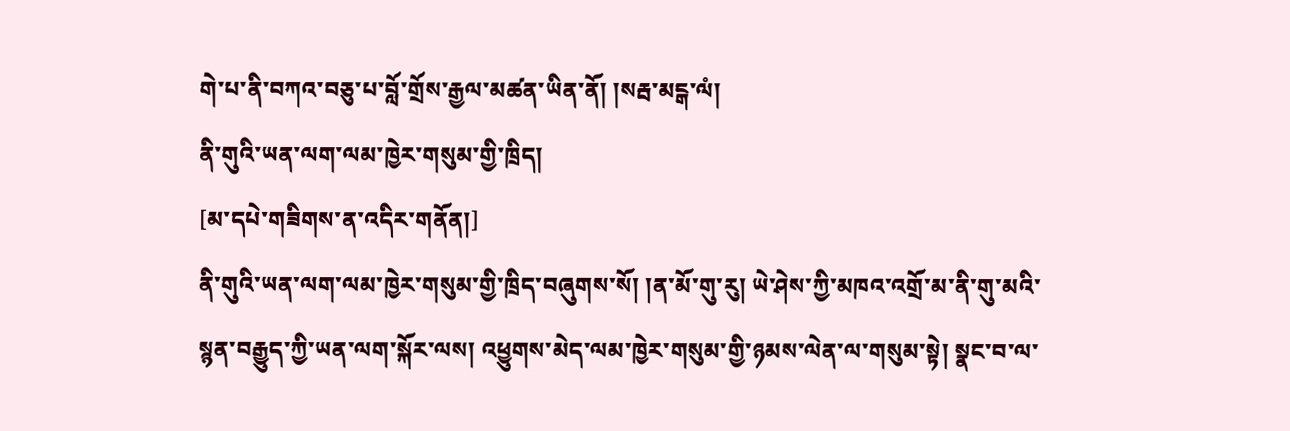གེ་པ་ནི་བཀའ་བཅུ་པ་བློ་གྲོས་རྒྱལ་མཚན་ཡིན་ནོ། །སརྦ་མངྒ་ལཾ།
ནི་གུའི་ཡན་ལག་ལམ་ཁྱེར་གསུམ་གྱི་ཁྲིད།
[མ་དཔེ་གཟིགས་ན་འདིར་གནོན།]
ནི་གུའི་ཡན་ལག་ལམ་ཁྱེར་གསུམ་གྱི་ཁྲིད་བཞུགས་སོ། །ན་མོ་གུ་རུ། ཡེ་ཤེས་ཀྱི་མཁའ་འགྲོ་མ་ནི་གུ་མའི་སྙན་བརྒྱུད་ཀྱི་ཡན་ལག་སྐོར་ལས། འཕྱུགས་མེད་ལམ་ཁྱེར་གསུམ་གྱི་ཉམས་ལེན་ལ་གསུམ་སྟེ། སྣང་བ་ལ་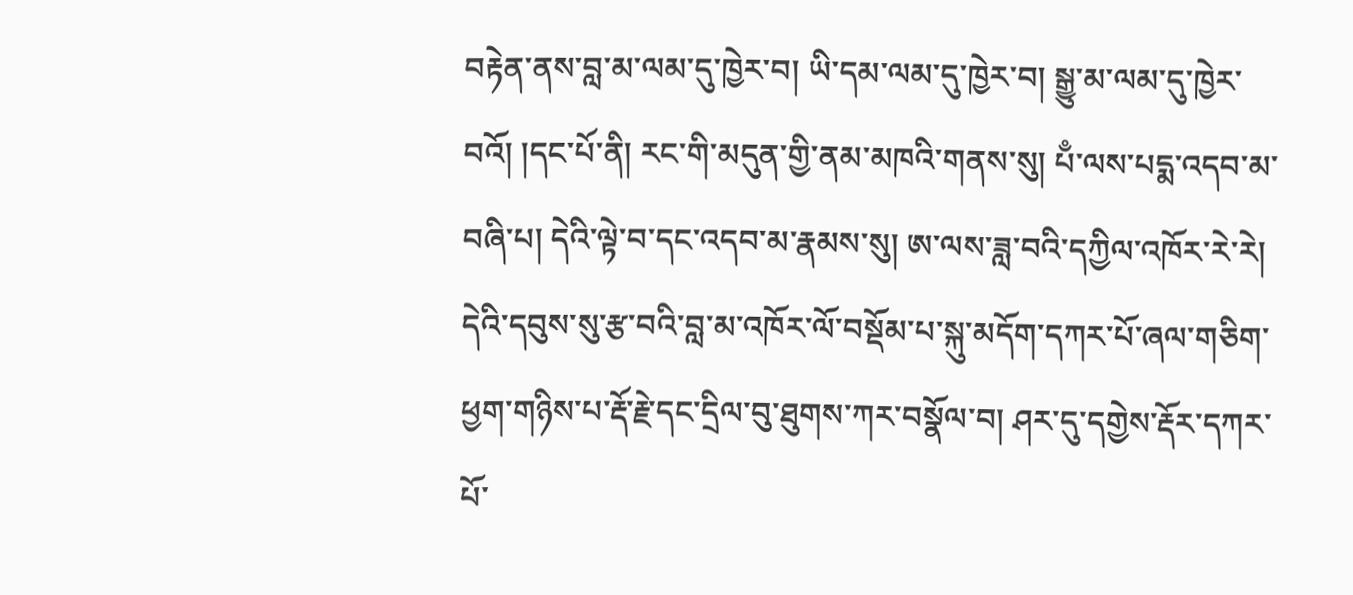བརྟེན་ནས་བླ་མ་ལམ་དུ་ཁྱེར་བ། ཡི་དམ་ལམ་དུ་ཁྱེར་བ། སྒྱུ་མ་ལམ་དུ་ཁྱེར་བའོ། །དང་པོ་ནི། རང་གི་མདུན་གྱི་ནམ་མཁའི་གནས་སུ། པྃ་ལས་པདྨ་འདབ་མ་བཞི་པ། དེའི་ལྟེ་བ་དང་འདབ་མ་རྣམས་སུ། ཨ་ལས་ཟླ་བའི་དཀྱིལ་འཁོར་རེ་རེ། དེའི་དབུས་སུ་རྩ་བའི་བླ་མ་འཁོར་ལོ་བསྡོམ་པ་སྐུ་མདོག་དཀར་པོ་ཞལ་གཅིག་ཕྱག་གཉིས་པ་རྡོ་རྗེ་དང་དྲིལ་བུ་ཐུགས་ཀར་བསྣོལ་བ། ཤར་དུ་དགྱེས་རྡོར་དཀར་པོ་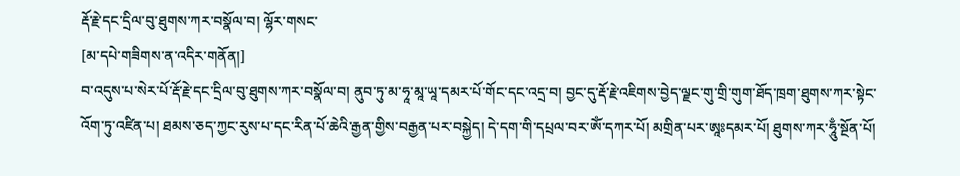རྡོ་རྗེ་དང་དྲིལ་བུ་ཐུགས་ཀར་བསྣོལ་བ། ལྷོར་གསང་
[མ་དཔེ་གཟིགས་ན་འདིར་གནོན།]
བ་འདུས་པ་སེར་པོ་རྡོ་རྗེ་དང་དྲིལ་བུ་ཐུགས་ཀར་བསྣོལ་བ། ནུབ་ཏུ་མ་ཧཱ་མཱ་ཡཱ་དམར་པོ་གོང་དང་འདྲ་བ། བྱང་དུ་རྡོ་རྗེ་འཇིགས་བྱེད་ལྗང་གུ་གྲི་གུག་ཐོད་ཁྲག་ཐུགས་ཀར་སྟེང་འོག་ཏུ་འཛིན་པ། ཐམས་ཅད་ཀྱང་རུས་པ་དང་རིན་པོ་ཆེའི་རྒྱན་གྱིས་བརྒྱན་པར་བསྐྱེད། དེ་དག་གི་དཔྲལ་བར་ཨོཾ་དཀར་པོ། མགྲིན་པར་ཨཱཿདམར་པོ། ཐུགས་ཀར་ཧཱུྃ་སྔོན་པོ།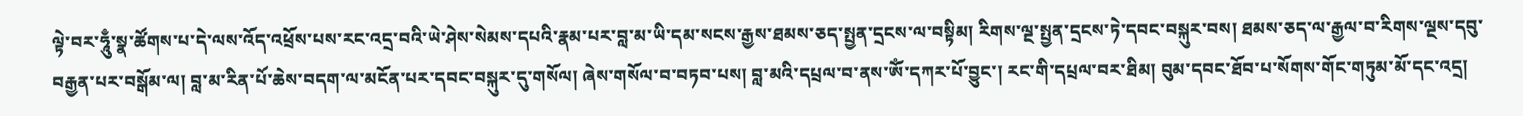ལྟེ་བར་ཧཱུྃ་སྣ་ཚོགས་པ་དེ་ལས་འོད་འཕྲོས་པས་རང་འདྲ་བའི་ཡེ་ཤེས་སེམས་དཔའི་རྣམ་པར་བླ་མ་ཡི་དམ་སངས་རྒྱས་ཐམས་ཅད་སྤྱན་དྲངས་ལ་བསྟིམ། རིགས་ལྔ་སྤྱན་དྲངས་ཏེ་དབང་བསྐུར་བས། ཐམས་ཅད་ལ་རྒྱལ་བ་རིགས་ལྔས་དབུ་བརྒྱན་པར་བསྒོམ་ལ། བླ་མ་རིན་པོ་ཆེས་བདག་ལ་མངོན་པར་དབང་བསྐུར་དུ་གསོལ། ཞེས་གསོལ་བ་བཏབ་པས། བླ་མའི་དཔྲལ་བ་ནས་ཨོཾ་དཀར་པོ་བྱུང་། རང་གི་དཔྲལ་བར་ཐིམ། བུམ་དབང་ཐོབ་པ་སོགས་གོང་གཏུམ་མོ་དང་འདྲ།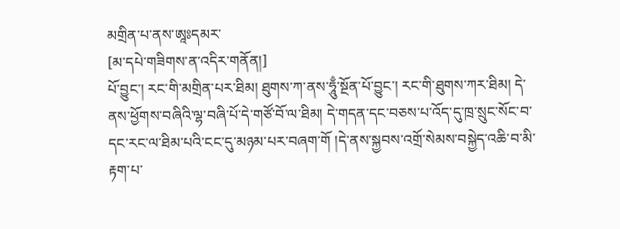མགྲིན་པ་ནས་ཨཱཿདམར་
[མ་དཔེ་གཟིགས་ན་འདིར་གནོན།]
པོ་བྱུང་། རང་གི་མགྲིན་པར་ཐིམ། ཐུགས་ཀ་ནས་ཧཱུྃ་སྔོན་པོ་བྱུང་། རང་གི་ཐུགས་ཀར་ཐིམ། དེ་ནས་ཕྱོགས་བཞིའི་ལྷ་བཞི་པོ་དེ་གཙོ་བོ་ལ་ཐིམ། དེ་གདན་དང་བཅས་པ་འོད་དུ་ཁྲ་སྲུང་སོང་བ་དང་རང་ལ་ཐིམ་པའི་ངང་དུ་མཉམ་པར་བཞག་གོ །དེ་ནས་སྐྱབས་འགྲོ་སེམས་བསྐྱེད་འཆི་བ་མི་རྟག་པ་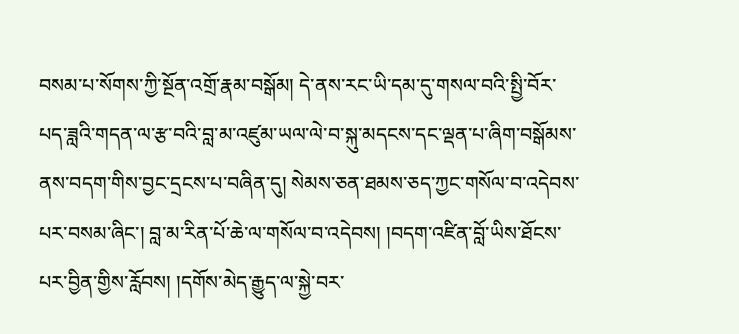བསམ་པ་སོགས་ཀྱི་སྔོན་འགྲོ་རྣམ་བསྒོམ། དེ་ནས་རང་ཡི་དམ་དུ་གསལ་བའི་སྤྱི་བོར་པད་ཟླའི་གདན་ལ་རྩ་བའི་བླ་མ་འཛུམ་ཡལ་ལེ་བ་སྐུ་མདངས་དང་ལྡན་པ་ཞིག་བསྒོམས་ནས་བདག་གིས་བྱང་དྲངས་པ་བཞིན་དུ། སེམས་ཅན་ཐམས་ཅད་ཀྱང་གསོལ་བ་འདེབས་པར་བསམ་ཞིང་། བླ་མ་རིན་པོ་ཆེ་ལ་གསོལ་བ་འདེབས། །བདག་འཛིན་བློ་ཡིས་ཐོངས་པར་བྱིན་གྱིས་རློབས། །དགོས་མེད་རྒྱུད་ལ་སྐྱེ་བར་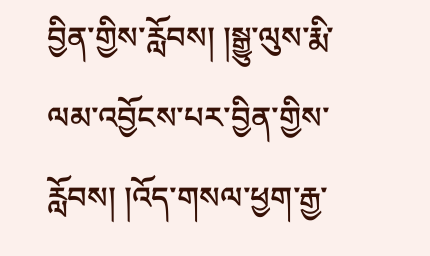བྱིན་གྱིས་རློབས། །སྒྱུ་ལུས་རྨི་ལམ་འབྱོངས་པར་བྱིན་གྱིས་རློབས། །འོད་གསལ་ཕྱག་རྒྱ་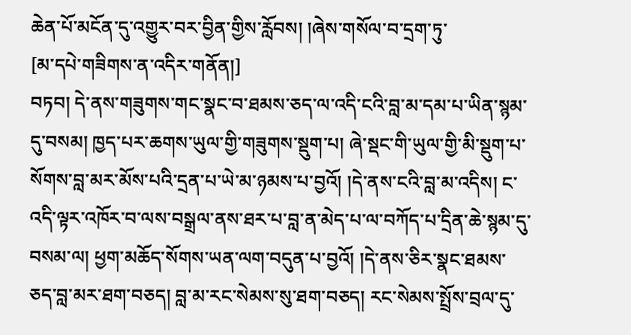ཆེན་པོ་མངོན་དུ་འགྱུར་བར་བྱིན་གྱིས་རློབས། །ཞེས་གསོལ་བ་དྲག་ཏུ་
[མ་དཔེ་གཟིགས་ན་འདིར་གནོན།]
བཏབ། དེ་ནས་གཟུགས་གང་སྣང་བ་ཐམས་ཅད་ལ་འདི་ངའི་བླ་མ་དམ་པ་ཡིན་སྙམ་དུ་བསམ། ཁྱད་པར་ཆགས་ཡུལ་གྱི་གཟུགས་སྡུག་པ། ཞེ་སྡང་གི་ཡུལ་གྱི་མི་སྡུག་པ་སོགས་བླ་མར་མོས་པའི་དྲན་པ་ཡེ་མ་ཉམས་པ་བྱའོ། །དེ་ནས་ངའི་བླ་མ་འདིས། ང་འདི་ལྟར་འཁོར་བ་ལས་བསྒྲལ་ནས་ཐར་པ་བླ་ན་མེད་པ་ལ་བཀོད་པ་དྲིན་ཆེ་སྙམ་དུ་བསམ་ལ། ཕྱག་མཆོད་སོགས་ཡན་ལག་བདུན་པ་བྱའོ། །དེ་ནས་ཅིར་སྣང་ཐམས་ཅད་བླ་མར་ཐག་བཅད། བླ་མ་རང་སེམས་སུ་ཐག་བཅད། རང་སེམས་སྤྲོས་བྲལ་དུ་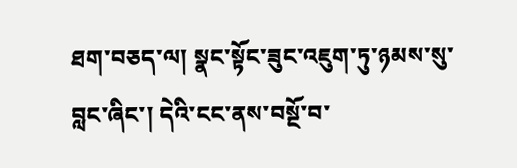ཐག་བཅད་ལ། སྣང་སྟོང་ཟུང་འཇུག་ཏུ་ཉམས་སུ་བླང་ཞིང་། དེའི་ངང་ནས་བསྔོ་བ་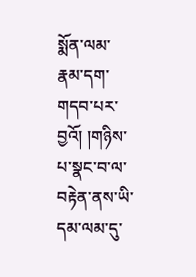སྨོན་ལམ་རྣམ་དག་གདབ་པར་བྱའོ། །གཉིས་པ་སྣང་བ་ལ་བརྟེན་ནས་ཡི་དམ་ལམ་དུ་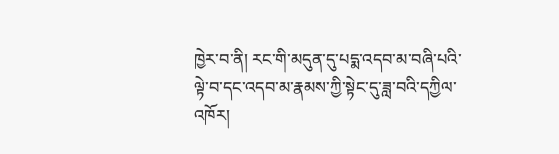ཁྱེར་བ་ནི། རང་གི་མདུན་དུ་པདྨ་འདབ་མ་བཞི་པའི་ལྟེ་བ་དང་འདབ་མ་རྣམས་ཀྱི་སྟེང་དུ་ཟླ་བའི་དཀྱིལ་འཁོར།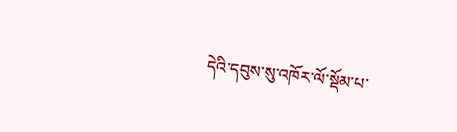དེའི་དབུས་སུ་འཁོར་ལོ་སྡོམ་པ་